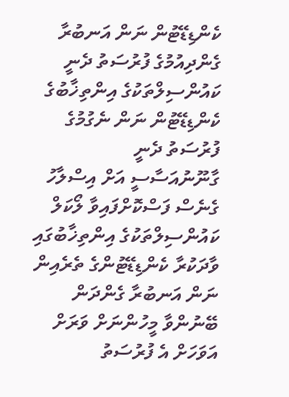ކެންޑިޑޭޓުން ނަން އަނބުރާ ގެންދިއުމުގެ ފުރުސަތު ދެނީ
ކައުންސިލްތަކުގެ އިންތިޚާބުގެ ކެންޑިޑޭޓުން ނަން ނެގުމުގެ ފުރުސަތު ދެނީ
ގާނޫނުއަސާސީ އަށް އިސްލާހު ގެނެސް ފަސްކޮށްފައިވާ ލޯކަލް ކައުންސިލްތަކުގެ އިންތިޚާބުގައި ވާދަކުރާ ކެންޑިޑޭޓުންގެ ތެރެއިން ނަން އަނބުރާ ގެންދަން ބޭނުންވާ މީހުންނަށް ވަރަށް އަވަހަށް އެ ފުރުސަތު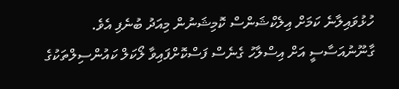ހުޅުވައިލާނެ ކަމަށް އިލެކްޝަންސް ކޮމިޝަނުން މިއަދު ބުނެފި އެވެ.
ގާނޫނުއަސާސީ އަށް އިސްލާހު ގެނެސް ފަސްކޮށްފައިވާ ލޯކަލް ކައުންސިލްތަކުގެ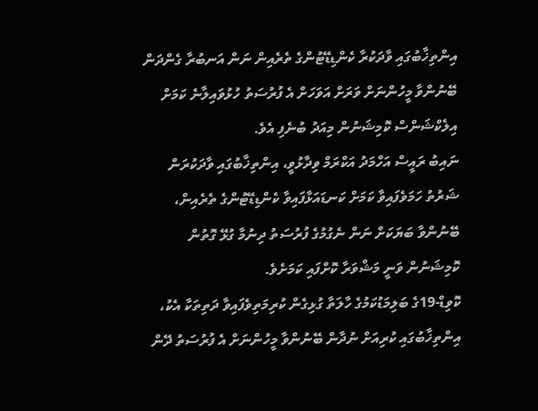އިންތިޚާބުގައި ވާދަކުރާ ކެންޑިޑޭޓުންގެ ތެރެއިން ނަން އަނބުރާ ގެންދަން ބޭނުންވާ މީހުންނަށް ވަރަށް އަވަހަށް އެ ފުރުސަތު ހުޅުވައިލާނެ ކަމަށް އިލެކްޝަންސް ކޮމިޝަނުން މިއަދު ބުނެފި އެވެ.
ނައިބު ރައީސް އަހްމަދު އަކްރަމް ވިދާޅުވީ، އިންތިޚާބުގައި ވާދަކުރަން ޝަރުތު ހަމަވެފައިވާ ކަމަށް ކަނޑައަޅާފައިވާ ކެންޑިޑޭޓުންގެ ތެރެއިން، ބޭނުންވާ ބަޔަކަށް ނަން ނެގުމުގެ ފުރުސަތު ދިނުމާ ގުޅޭ ގޮތުން ކޮމިޝަނުން ވަނީ މަޝްވަރާ ކޮށްފައި ކަމަށެވެ.
ކޮވިޑް-19ގެ ބަލިމަޑުކަމުގެ ހާލަތާ ގުޅިގެން ކުރިމަތިވެފައިވާ ދަތިތަކާ އެކު، އިންތިޚާބުގައި ކުރިއަށް ނުދާން ބޭނުންވާ މީހުންނަށް އެ ފުރުސަތު ދޭން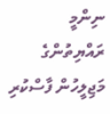ނިންމީ ރައްޔިތުންގެ މަޖިލީހުން ފާސްކުރި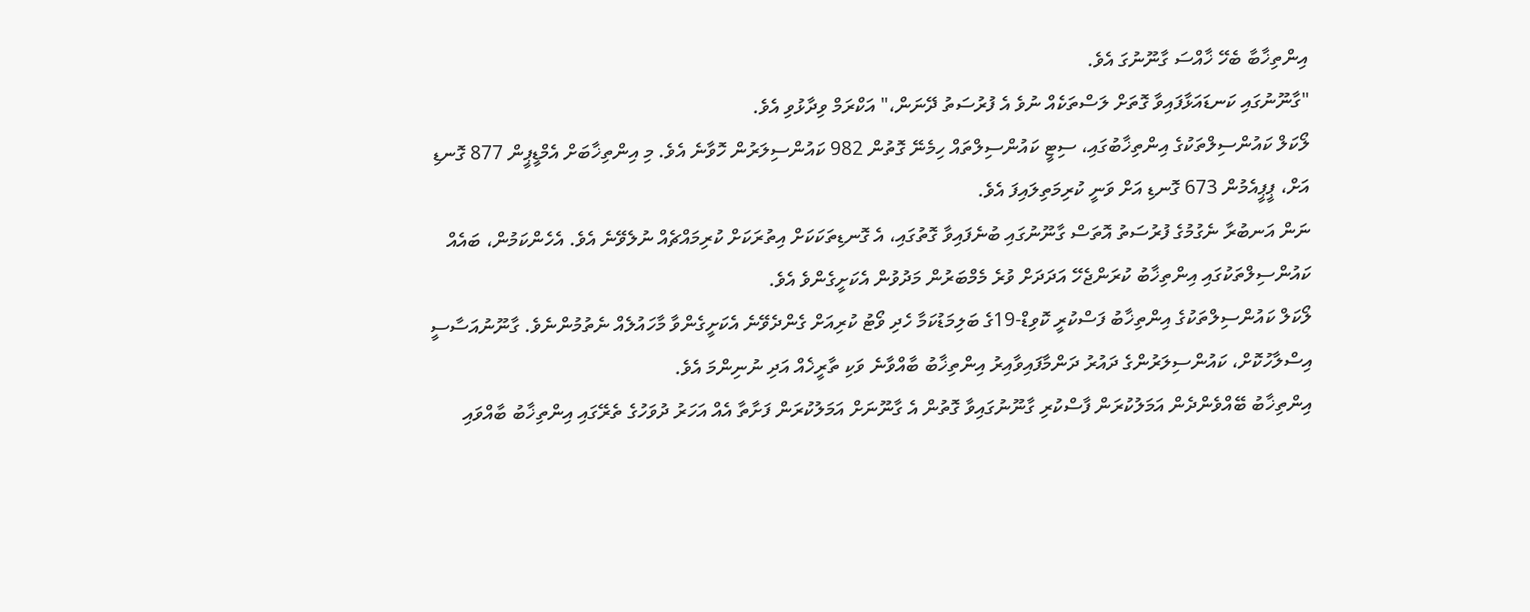އިންތިޚާބާ ބެހޭ ޚާއްސަ ގާނޫނުގަ އެވެ.
"ގާނޫނުގައި ކަނޑައަޅާފައިވާ ގޮތަށް ލަސްތަކެއް ނުވެ އެ ފުރުސަތު ދޭނަން،" އަކްރަމް ވިދާޅުވި އެވެ.
ލޯކަލް ކައުންސިލްތަކުގެ އިންތިޚާބުގައި، ސިޓީ ކައުންސިލްތައް ހިމެނޭ ގޮތުން 982 ކައުންސިލަރުން ހޮވާނެ އެވެ. މި އިންތިޚާބަށް އެމްޑީޕީން 877 ގޮނޑި އަށް، ޕީޕީއެމުން 673 ގޮނޑި އަށް ވަނީ ކުރިމަތިލައިފަ އެވެ.
ނަން އަނބުރާ ނެގުމުގެ ފުރުސަތު އޮތަސް ގާނޫނުގައި ބުނެފައިވާ ގޮތުގައި، އެ ގޮނޑިތަކަކަށް އިތުރަކަށް ކުރިމައްޗެއް ނުލެވޭނެ އެވެ. އެހެންކަމުން، ބައެއް ކައުންސިލްތަކުގައި އިންތިޚާބު ކުރަންޖެހޭ އަދަދަށް ވުރެ މެމްބަރުން މަދުވުން އެކަށީގެންވެ އެވެ.
ލޯކަލް ކައުންސިލްތަކުގެ އިންތިޚާބު ފަސްކުރީ ކޮވިޑް-19ގެ ބަލިމަޑުކަމާ ހެދި ވޯޓު ކުރިއަށް ގެންދެވޭނެ އެކަށީގެންވާ މާހައުލެއް ނެތުމުންނެވެ. ގާނޫނުއަސާސީ އިސްލާހުކޮށް، ކައުންސިލަރުންގެ ދައުރު ދަންމާފައިވާއިރު އިންތިޚާބު ބާއްވާނެ ވަކި ތާރީޚެއް އަދި ނުނިންމަ އެވެ.
އިންތިޚާބު ބޭއްވެންދެން އަމަލުކުރަން ފާސްކުރި ގާނޫނުގައިވާ ގޮތުން އެ ގާނޫނަށް އަމަލުކުރަން ފަށާތާ އެއް އަހަރު ދުވަހުގެ ތެރޭގައި އިންތިޚާބު ބާއްވައި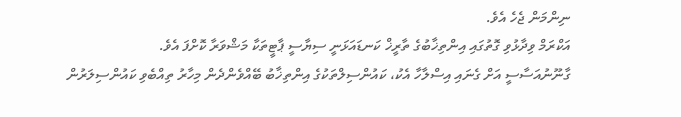ނިންމަން ޖެހެ އެވެ.
އަކްރަމް ވިދާޅުވި ގޮތުގައި އިންތިޚާބުގެ ތާރީޚް ކަނޑައަޅަނީ ސިޔާސީ ޕާޓީތަކާ މަޝްވަރާ ކޮށްފަ އެވެ.
ގާނޫނުއަސާސީ އަށް ގެނައި އިސްލާހާ އެކު، ކައުންސިލްތަކުގެ އިންތިޚާބު ބޭއްވެންދެން މިހާރު ތިއްބެވި ކައުންސިލަރުން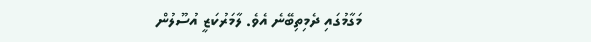މަގާމުގައި ދެމިތިބޭނެ އެވެ. ލާމަރުކަޒީ އުސޫލުން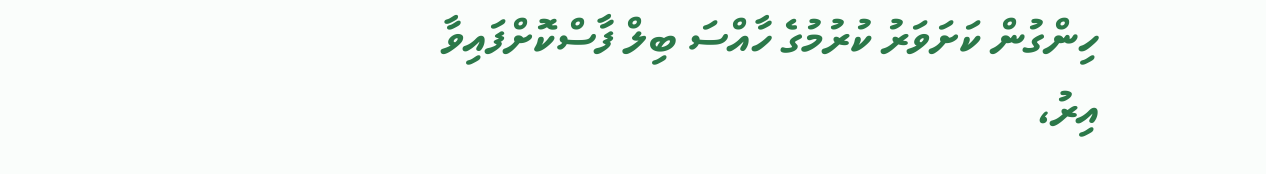ހިންގުން ކަށަވަރު ކުރުމުގެ ހާއްސަ ބިލް ފާސްކޮށްފައިވާ އިރު،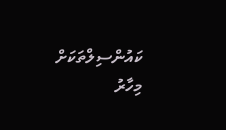ކައުންސިލްތަކަށް މިހާރު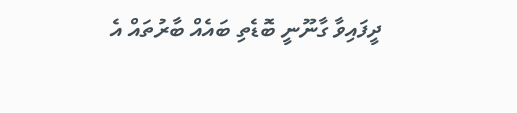ދީފައިވާ ގާނޫނީ ބޮޑެތި ބައެއް ބާރުތައް އެ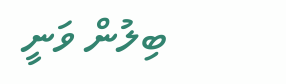ބިލުން ވަނީ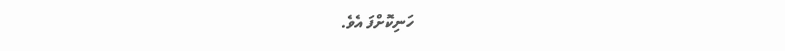ހަނިކޮށްފަ އެވެ.